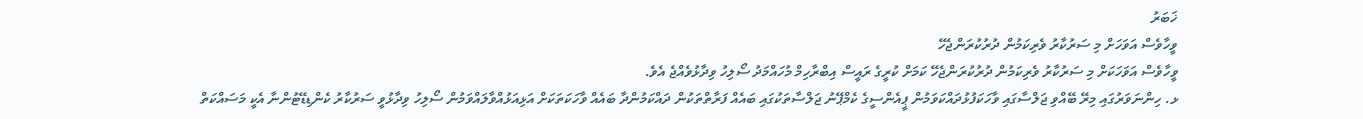ޚަބަރު
ވީހާވެސް އަވަހަށް މި ސަރުކާރު ވެރިކަމުން ދުރުކުރަންޖެހޭ
ވީހާވެސް އަވަހަކަށް މި ސަރުކާރު ވެރިކަމުން ދުރުކުރަންޖެހޭ ކަމަށް ކުރީގެ ރައީސް އިބްރާހިމް މުހައްމަދު ސޯލިހު ވިދާޅުވެއްޖެ އެވެ.
ޅ. ހިންނަވަރުގައި މިރޭ ބޭއްވި ޖަލްސާގައި ވާހަކަފުޅުދައްކަވަމުން ޕީއެންސީގެ ކެމްޕޭނު ޖަލްސާތަކުގައި ބައެއް ފަރާތްތަކުން ދައްކަމުންދާ ބައެއް ވާހަކަތަކަށް އަޅިއަޅުއްވާލައްވަމުން ސޯލިހު ވިދާޅުވީ ސަރުކާރު ކެންޑިޑޭޓުންނާ އެކީ މަސައްކަތް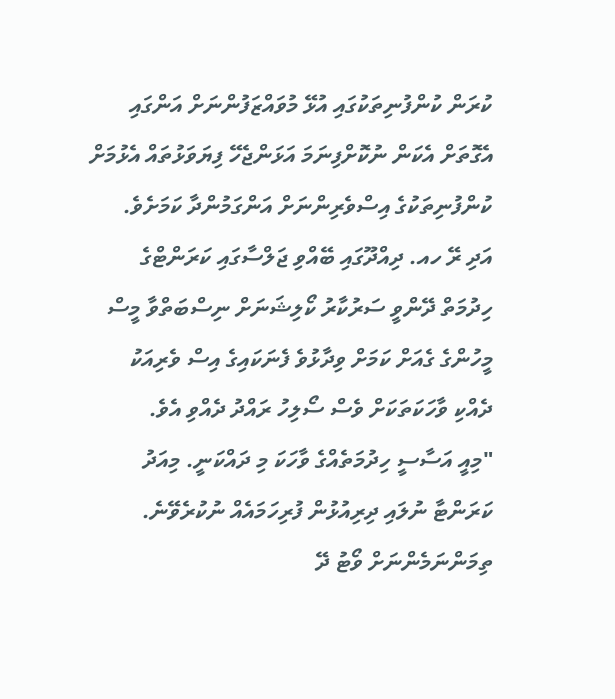ކުރަން ކުންފުނިތަކުގައި އުޅޭ މުވައްޒަފުންނަށް އަންގައި އެގޮތަށް އެކަން ނުކޮށްފިނަމަ އަޅަންޖެހޭ ފިޔަވަޅުތައް އެޅުމަށް ކުންފުނިތަކުގެ އިސްވެރިންނަށް އަންގަމުންދާ ކަމަށެވެ.
އަދި ރޭ ހއ. ދިއްދޫގައި ބޭއްވި ޖަލްސާގައި ކަރަންޓްގެ ހިދުމަތް ދޭންވީ ސަރުކާރު ކޯލިޝަނަށް ނިސްބަތްވާ މީސް މީހުންގެ ގެއަށް ކަމަށް ވިދާޅުވެ ފެނަކައިގެ އިސް ވެރިއަކު ދެއްކި ވާހަކަތަކަށް ވެސް ސޯލިހު ރައްދު ދެއްވި އެވެ.
"މިއީ އަސާސީ ހިދުމަތެއްގެ ވާހަކަ މި ދައްކަނީ. މިއަދު ކަރަންޓާ ނުލައި ދިރިއުޅުން ފުރިހަމައެއް ނުކުރެވޭނެ. ތިމަންނަމެންނަށް ވޯޓު ދޭ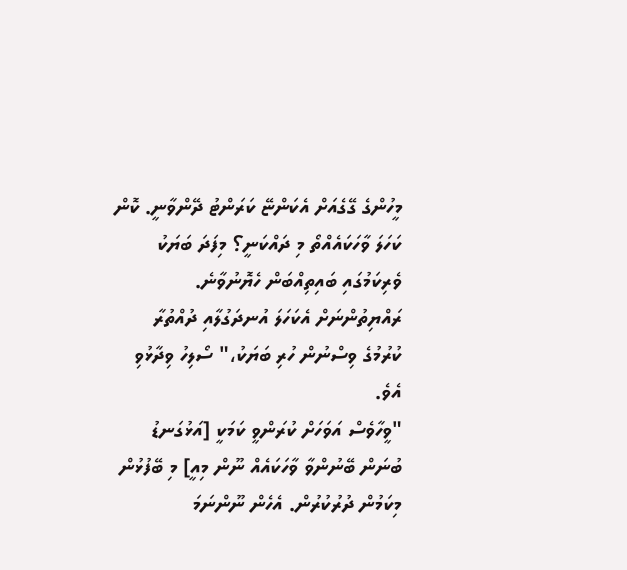މީހުންގެ ގޭގެއަށް އެކަންޏޭ ކަރަންޓު ދޭންވާނީ. ކޮން ކަހަލަ ވާހަކައެއްތޯ މި ދައްކަނީ؟ މިފަދަ ބަޔަކު ވެރިކަމުގައި ބައިތިއްބަން ހެޔޮނުވާނެ. ރައްޔިތުންނަށް އެކަހަލަ އުނދަގުލާއި ދުއްތުރާ ކުރުމުގެ ވިސްނުން ހުރި ބަޔަކު،" ސޯލިހު ވިދާޅުވި އެވެ.
"ވީހާވެސް އަވަހަށް ކުރަންވީ ކަމަކީ [އަޅުގަނޑު ބުނަން ބޭނުންވާ ވާހަކައެއް ނޫން މިއީ] މި ބޭފުޅުން މިކަމުން ދުރުކުރުން. އެހެން ނޫންނަމަ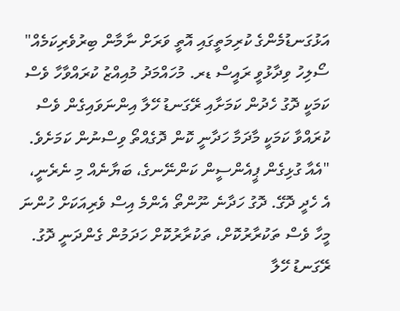އަޅުގަނޑުމެންގެ ކުރިމަތީގައި އޮތީ ވަރަށް ނާމާން ބިރުވެރިކަމެއް"
ސޯލިހު ވިދާޅުވީ ރައީސް ޑރ. މުހައްމަދު މުއިއްޒު ކުރައްވާހާ ވެސް ކަމަކީ ދޮގު ހެދުން ކަމަށާއި ރޭގަނޑު ހޭލާ އިންނަވައިގެން ވެސް ކުރައްވާ ކަމަކީ މާދަމާ ހަދާނީ ކޮން ދޮގެއްތޯ ވިސްނުން ކަމަށެވެ.
"އެއާ ގުޅިގެން ޕީއެންސީން ކަންނޭނގެ، ބަޔާނެއް މި ނެރެނީ، އެ ހެދީ ދޮގޭ. ދޮގު ހަދާނެ ނޫންތޯ އެންމެ އިސް ވެރިއަކަށް ހުންނަ މީހާ ވެސް ތަކުރާރުކޮށް، ތަކުރާރުކޮށް ހަދަމުން ގެންދަނީ ދޮގު. ރޭގަނޑު ހޭލާ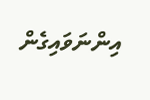އިންނަވައިގެން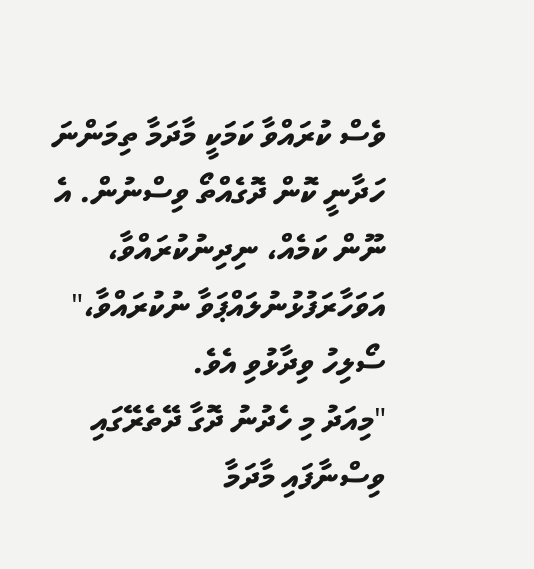ވެސް ކުރައްވާ ކަމަކީ މާދަމާ ތިމަންނަ ހަދާނީ ކޮން ދޮގެއްތޯ ވިސްނުން. އެ ނޫން ކަމެއް، ނިދިނުކުރައްވާ، އަވަހާރަފުޅުނުލައްޕަވާ ނުކުރައްވާ،" ސޯލިހު ވިދާޅުވި އެވެ.
"މިއަދު މި ހެދުނު ދޮގާ ދޭތެރޭގައި ވިސްނާފައި މާދަމާ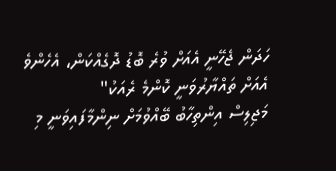ހަދަން ޖެހޭނީ އެއަށް ވުރެ ބޮޑު ދޮގެއްކަން، އެހެންވެ އެއަށް ތައްޔާރުވަނީ ކޮންމެ ރެއަކު"
މަޖިލިސް އިންތިހާބު ބޭއްވުމަށް ނިންމާފައިވަނީ މި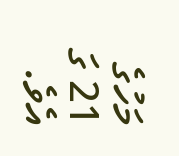މަހުގެ 21 ގަ އެވެ.